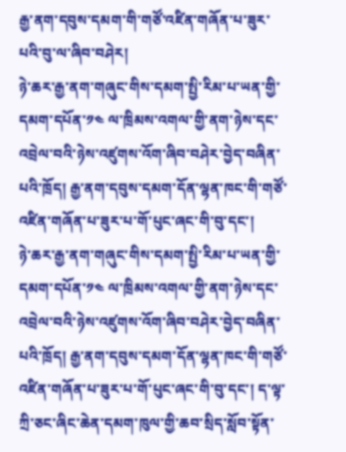རྒྱ་ནག་དབུས་དམག་གི་གཙོ་འཛིན་གཞོན་པ་ཟུར་པའི་བུ་ལ་ཞིབ་བཤེར།
ཉེ་ཆར་རྒྱ་ནག་གཞུང་གིས་དམག་སྤྱི་རིམ་པ་ཡན་གྱི་དམག་དཔོན་༡༤ ལ་ཁྲིམས་འགལ་གྱི་ནག་ཉེས་དང་འབྲེལ་བའི་ཉེས་འཛུགས་འོག་ཞིབ་བཤེར་བྱེད་བཞིན་པའི་ཁྲོད། རྒྱ་ནག་དབུས་དམག་དོན་ལྷན་ཁང་གི་གཙོ་འཛིན་གཞོན་པ་ཟུར་པ་གོ་པུང་ཞང་གི་བུ་དང་།
ཉེ་ཆར་རྒྱ་ནག་གཞུང་གིས་དམག་སྤྱི་རིམ་པ་ཡན་གྱི་དམག་དཔོན་༡༤ ལ་ཁྲིམས་འགལ་གྱི་ནག་ཉེས་དང་འབྲེལ་བའི་ཉེས་འཛུགས་འོག་ཞིབ་བཤེར་བྱེད་བཞིན་པའི་ཁྲོད། རྒྱ་ནག་དབུས་དམག་དོན་ལྷན་ཁང་གི་གཙོ་འཛིན་གཞོན་པ་ཟུར་པ་གོ་པུང་ཞང་གི་བུ་དང་། ད་ལྟ་ཀྲི་ཅང་ཞིང་ཆེན་དམག་ཁུལ་གྱི་ཆབ་སྲིད་སློབ་སྟོན་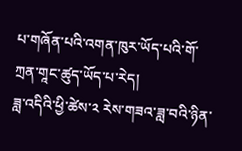པ་གཞོན་པའི་འགན་ཁུར་ཡོད་པའི་གོ་ཀྲན་གཱང་ཚུད་ཡོད་པ་རེད།
ཟླ་འདིའི་ཕྱི་ཚེས་༢ རེས་གཟའ་ཟླ་བའི་ཉིན་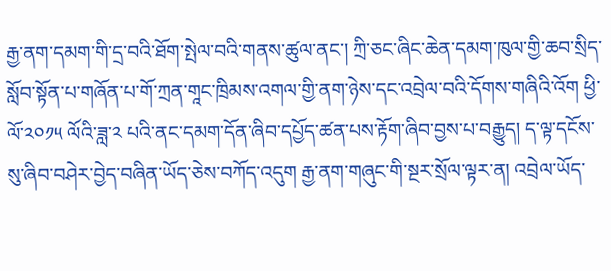རྒྱ་ནག་དམག་གི་དྲ་བའི་ཐོག་སྤེལ་བའི་གནས་ཚུལ་ནང་། ཀྲི་ཅང་ཞིང་ཆེན་དམག་ཁུལ་གྱི་ཆབ་སྲིད་སློབ་སྟོན་པ་གཞོན་པ་གོ་ཀྲན་གཱང་ཁྲིམས་འགལ་གྱི་ནག་ཉེས་དང་འབྲེལ་བའི་དོགས་གཞིའི་འོག ཕྱི་ལོ་༢༠༡༥ ལོའི་ཟླ་༢ པའི་ནང་དམག་དོན་ཞིབ་དཔྱོད་ཚན་པས་རྟོག་ཞིབ་བྱས་པ་བརྒྱུད། ད་ལྟ་དངོས་སུ་ཞིབ་བཤེར་བྱེད་བཞིན་ཡོད་ཅེས་བཀོད་འདུག རྒྱ་ནག་གཞུང་གི་སྔར་སྲོལ་ལྟར་ན། འབྲེལ་ཡོད་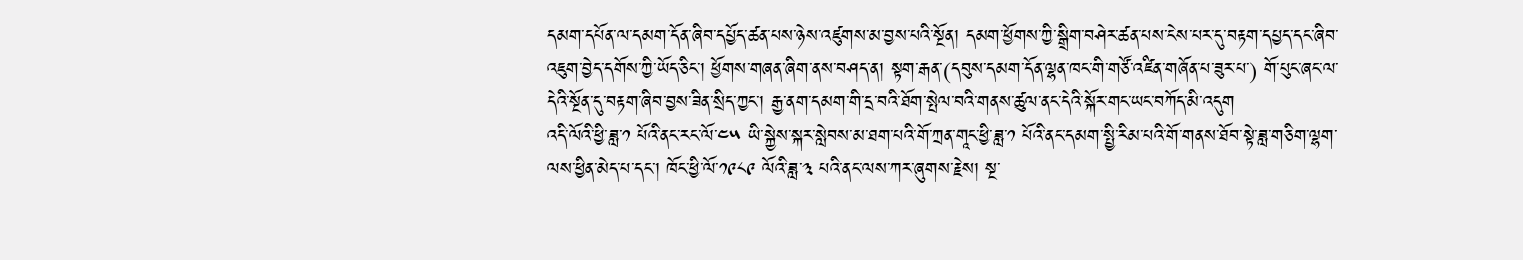དམག་དཔོན་ལ་དམག་དོན་ཞིབ་དཔྱོད་ཚན་པས་ཉེས་འཛུགས་མ་བྱས་པའི་སྔོན། དམག་ཕྱོགས་ཀྱི་སྒྲིག་བཤེར་ཚན་པས་ངེས་པར་དུ་བརྟག་དཔྱད་དང་ཞིབ་འཇུག་བྱེད་དགོས་ཀྱི་ཡོད་ཅིང་། ཕྱོགས་གཞན་ཞིག་ནས་བཤད་ན། སྟག་རྒན་(དབུས་དམག་དོན་ལྷན་ཁང་གི་གཙོ་འཛིན་གཞོན་པ་ཟུར་པ་) གོ་པུང་ཞང་ལ་དེའི་སྔོན་དུ་བརྟག་ཞིབ་བྱས་ཟིན་སྲིད་ཀྱང་། རྒྱ་ནག་དམག་གི་དྲ་བའི་ཐོག་སྤེལ་བའི་གནས་ཚུལ་ནང་དེའི་སྐོར་གང་ཡང་བཀོད་མི་འདུག
འདི་ལོའི་ཕྱི་ཟླ་༡ པོའི་ནང་རང་ལོ་༤༥ ཡི་སྐྱེས་སྐར་སླེབས་མ་ཐག་པའི་གོ་ཀྲན་གཱང་ཕྱི་ཟླ་༡ པོའི་ནང་དམག་སྤྱི་རིམ་པའི་གོ་གནས་ཐོབ་སྟེ་ཟླ་གཅིག་ལྷག་ལས་ཕྱིན་མེད་པ་དང་། ཁོང་ཕྱི་ལོ་༡༩༨༩ ལོའི་ཟླ་༣ པའི་ནང་ལས་ཀར་ཞུགས་རྗེས། སྔ་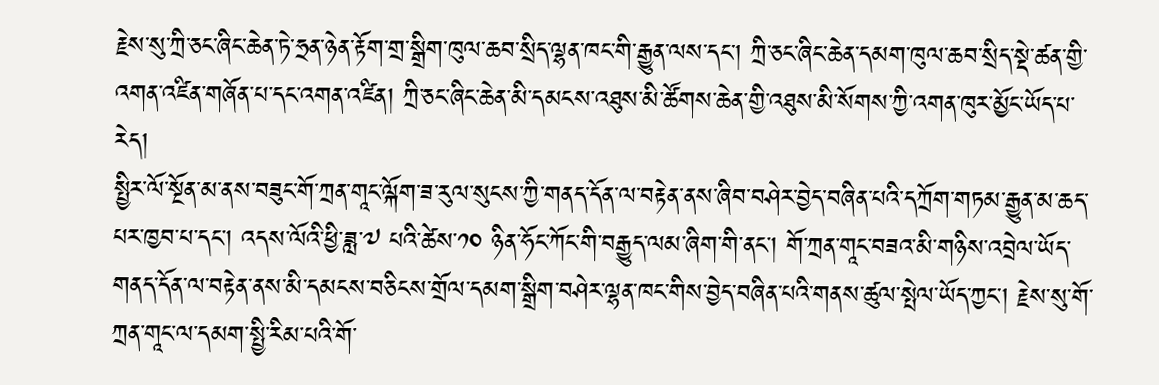རྗེས་སུ་ཀྲི་ཅང་ཞིང་ཆེན་ཏེ་ཧྲན་ཉེན་རྟོག་གྲ་སྒྲིག་ཁུལ་ཆབ་སྲིད་ལྷན་ཁང་གི་རྒྱུན་ལས་དང་། ཀྲི་ཅང་ཞིང་ཆེན་དམག་ཁུལ་ཆབ་སྲིད་སྡེ་ཚན་གྱི་འགན་འཛིན་གཞོན་པ་དང་འགན་འཛིན། ཀྲི་ཅང་ཞིང་ཆེན་མི་དམངས་འཐུས་མི་ཚོགས་ཆེན་གྱི་འཐུས་མི་སོགས་ཀྱི་འགན་ཁུར་མྱོང་ཡོད་པ་རེད།
སྤྱིར་ལོ་སྔོན་མ་ནས་བཟུང་གོ་ཀྲན་གཱང་ལྐོག་ཟ་རུལ་སུངས་ཀྱི་གནད་དོན་ལ་བརྟེན་ནས་ཞིབ་བཤེར་བྱེད་བཞིན་པའི་དཀྲོག་གཏམ་རྒྱུན་མ་ཆད་པར་ཁྱབ་པ་དང་། འདས་ལོའི་ཕྱི་ཟླ་༧ པའི་ཚེས་༡༠ ཉིན་ཧོང་ཀོང་གི་བརྒྱུད་ལམ་ཞིག་གི་ནང་། གོ་ཀྲན་གཱང་བཟའ་མི་གཉིས་འབྲེལ་ཡོད་གནད་དོན་ལ་བརྟེན་ནས་མི་དམངས་བཅིངས་གྲོལ་དམག་སྒྲིག་བཤེར་ལྷན་ཁང་གིས་བྱེད་བཞིན་པའི་གནས་ཚུལ་སྤེལ་ཡོད་ཀྱང་། རྗེས་སུ་གོ་ཀྲན་གཱང་ལ་དམག་སྤྱི་རིམ་པའི་གོ་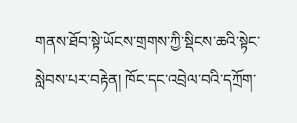གནས་ཐོབ་སྟེ་ཡོངས་གྲགས་ཀྱི་སྡིངས་ཆའི་སྟེང་སླེབས་པར་བརྟེན། ཁོང་དང་འབྲེལ་བའི་དཀྲོག་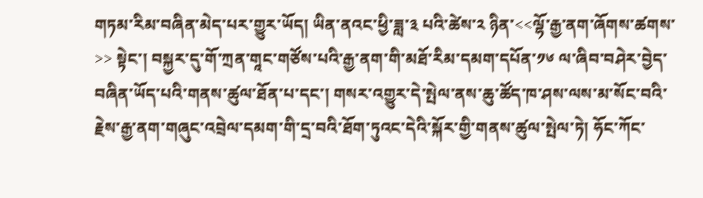གཏམ་རིམ་བཞིན་མེད་པར་གྱུར་ཡོད། ཡིན་ནའང་ཕྱི་ཟླ་༣ པའི་ཚེས་༢ ཉིན་<<ལྷོ་རྒྱ་ནག་ཞོགས་ཚགས་>> སྟེང་། བསྐྱར་དུ་གོ་ཀྲན་གཱང་གཙོས་པའི་རྒྱ་ནག་གི་མཐོ་རིམ་དམག་དཔོན་༡༦ ལ་ཞིབ་བཤེར་བྱེད་བཞིན་ཡོད་པའི་གནས་ཚུལ་ཐོན་པ་དང་། གསར་འགྱུར་དེ་སྤེལ་ནས་ཆུ་ཚོད་ཁ་ཤས་ལས་མ་སོང་བའི་རྗེས་རྒྱ་ནག་གཞུང་འབྲེལ་དམག་གི་དྲ་བའི་ཐོག་ཏུའང་དེའི་སྐོར་གྱི་གནས་ཚུལ་སྤེལ་ཏེ། ཧོང་ཀོང་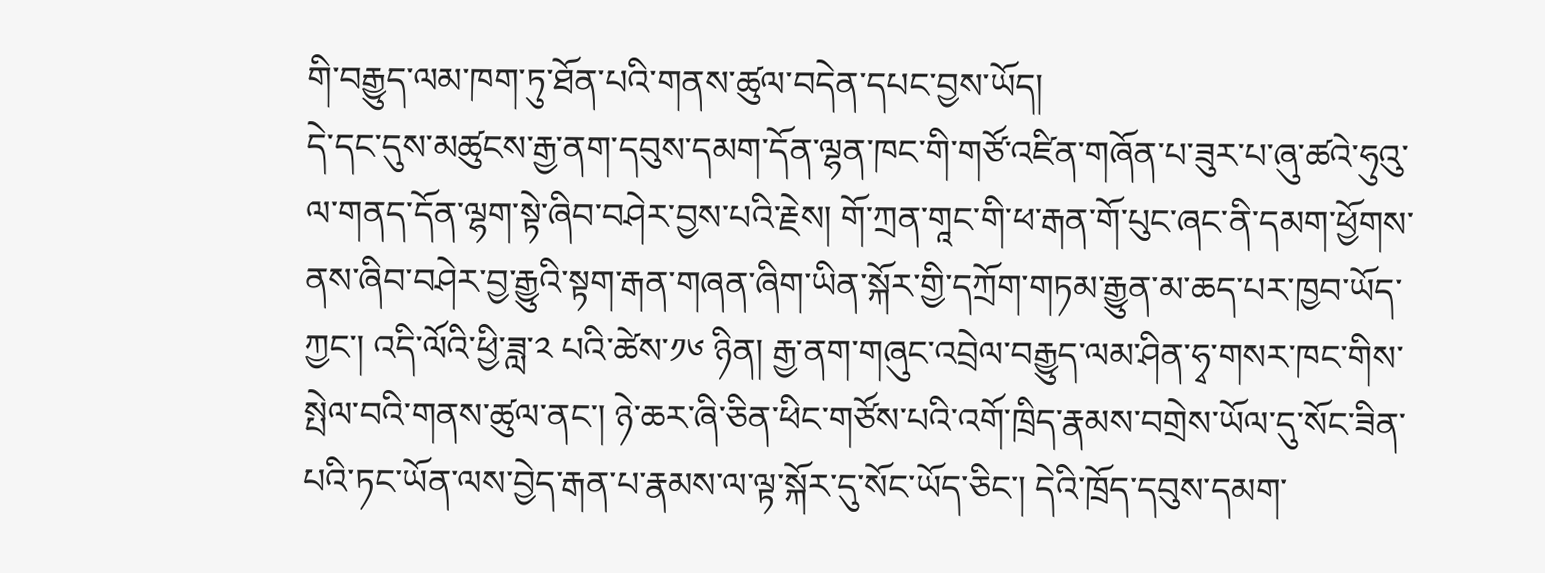གི་བརྒྱུད་ལམ་ཁག་ཏུ་ཐོན་པའི་གནས་ཚུལ་བདེན་དཔང་བྱས་ཡོད།
དེ་དང་དུས་མཚུངས་རྒྱ་ནག་དབུས་དམག་དོན་ལྷན་ཁང་གི་གཙོ་འཛིན་གཞོན་པ་ཟུར་པ་ཞུ་ཚའེ་ཧུའུ་ལ་གནད་དོན་ལྷག་སྟེ་ཞིབ་བཤེར་བྱས་པའི་རྗེས། གོ་ཀྲན་གཱང་གི་ཕ་རྒན་གོ་པུང་ཞང་ནི་དམག་ཕྱོགས་ནས་ཞིབ་བཤེར་བྱ་རྒྱུའི་སྟག་རྒན་གཞན་ཞིག་ཡིན་སྐོར་གྱི་དཀྲོག་གཏམ་རྒྱུན་མ་ཆད་པར་ཁྱབ་ཡོད་ཀྱང་། འདི་ལོའི་ཕྱི་ཟླ་༢ པའི་ཚེས་༡༦ ཉིན། རྒྱ་ནག་གཞུང་འབྲེལ་བརྒྱུད་ལམ་ཤིན་ཧྭ་གསར་ཁང་གིས་སྤེལ་བའི་གནས་ཚུལ་ནང་། ཉེ་ཆར་ཞི་ཅིན་ཕིང་གཙོས་པའི་འགོ་ཁྲིད་རྣམས་བགྲེས་ཡོལ་དུ་སོང་ཟིན་པའི་ཏང་ཡོན་ལས་བྱེད་རྒན་པ་རྣམས་ལ་ལྟ་སྐོར་དུ་སོང་ཡོད་ཅིང་། དེའི་ཁྲོད་དབུས་དམག་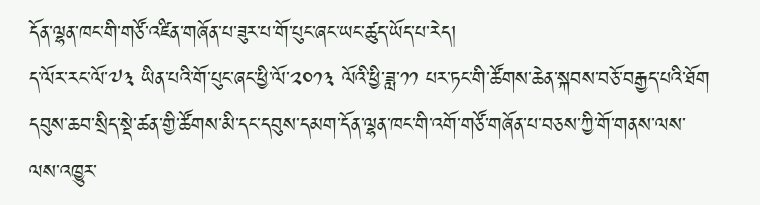དོན་ལྷན་ཁང་གི་གཙོ་འཛིན་གཞོན་པ་ཟུར་པ་གོ་པུང་ཞང་ཡང་ཚུད་ཡོད་པ་རེད།
ད་ལོར་རང་ལོ་༧༣ ཡིན་པའི་གོ་པུང་ཞང་ཕྱི་ལོ་༢༠༡༣ ལོའི་ཕྱི་ཟླ་༡༡ པར་ཏང་གི་ཚོགས་ཆེན་སྐབས་བཅོ་བརྒྱད་པའི་ཐོག དབུས་ཆབ་སྲིད་སྡེ་ཚན་གྱི་ཚོགས་མི་དང་དབུས་དམག་དོན་ལྷན་ཁང་གི་འགོ་གཙོ་གཞོན་པ་བཅས་ཀྱི་གོ་གནས་ལས་ལས་འཁྱུར་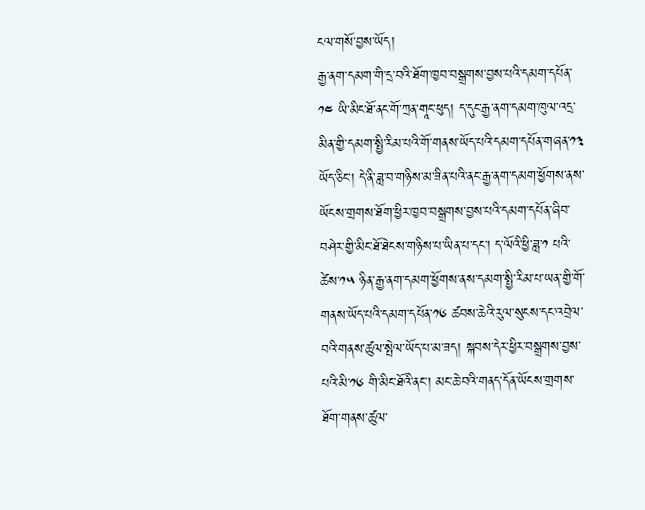ངལ་གསོ་བྱས་ཡོད།
རྒྱ་ནག་དམག་གི་དྲ་བའི་ཐོག་ཁྱབ་བསྒྲགས་བྱས་པའི་དམག་དཔོན་༡༤ ཡི་མིང་ཐོ་ནང་གོ་ཀྲན་གཱང་ཕུད། ད་དུང་རྒྱ་ནག་དམག་ཁུལ་འདྲ་མིན་གྱི་དམག་སྤྱི་རིམ་པའི་གོ་གནས་ཡོད་པའི་དམག་དཔོན་གཞན་༡༣ ཡོད་ཅིང་། དེ་ནི་ཟླ་བ་གཉིས་མ་ཟིན་པའི་ནང་རྒྱ་ནག་དམག་ཕྱོགས་ནས་ཡོངས་གྲགས་ཐོག་ཕྱིར་ཁྱབ་བསྒྲགས་བྱས་པའི་དམག་དཔོན་ཞིབ་བཤེར་གྱི་མིང་ཐོ་ཐེངས་གཉིས་པ་ཡིན་པ་དང་། ད་ལོའི་ཕྱི་ཟླ་༡ པའི་ཚེས་༡༥ ཉིན་རྒྱ་ནག་དམག་ཕྱོགས་ནས་དམག་སྤྱི་རིམ་པ་ཡན་གྱི་གོ་གནས་ཡོད་པའི་དམག་དཔོན་༡༦ ཚབས་ཆེའི་རུལ་སུངས་དང་འབྲེལ་བའི་གནས་ཚུལ་སྤེལ་ཡོད་པ་མ་ཟད། སྐབས་དེར་ཕྱིར་བསྒྲགས་བྱས་པའི་མི་༡༦ གི་མིང་ཐོའི་ནང་། མང་ཆེ་བའི་གནད་དོན་ཡོངས་གྲགས་ཐོག་གནས་ཚུལ་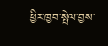ཕྱིར་ཁྱབ་སྤེལ་བྱས་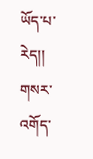ཡོད་པ་རེད།།
གསར་འགོད་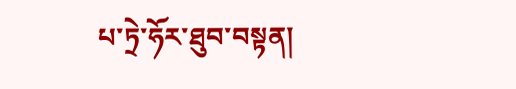པ་ཏྲེ་ཧོར་ཐུབ་བསྟན།